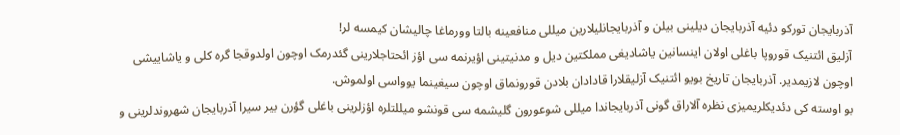آذربایجان تورکو دئیه آذربایجان دیلینی بیلن و آذربایجانلیلارین میللی منافعینه بالتا وورماغا چالیشان کیمسه لر!
آزلیق ائتنیک قوروپا باغلی اولان اینسانین یاشادیغی مملکتین دیل و مدنیتینی اؤیرنمه سی اؤز ائحتاجلارینی گئدرمک اوچون اولدوقجا گره کلی و یاشاییشی اوچون لازیمدیر. آذربایجان تاریخ بویو ائتنیک آزلیقلارا قادادان بلادن قورونماق اوچون سیغینما یوواسی اولموش.
بو اوسته کی دئدیکلریمیزی نظره آلاراق گونی آذربایجاندا میللی شوعورون گلیشمه سی قونشو میللتلره اؤزلرینی باغلی گؤرن بیر سیرا آذربایجان شهروندلرینی و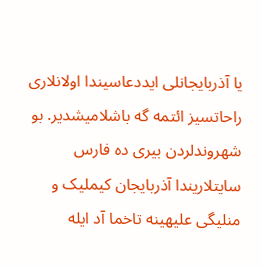یا آذربایجانلی ایددعاسیندا اولانلاری راحاتسیز ائتمه گه باشلامیشدیر. بو شهروندلردن بیری ده فارس سایتلاریندا آذربایجان کیملیک و منلیگی علیهینه تاخما آد ایله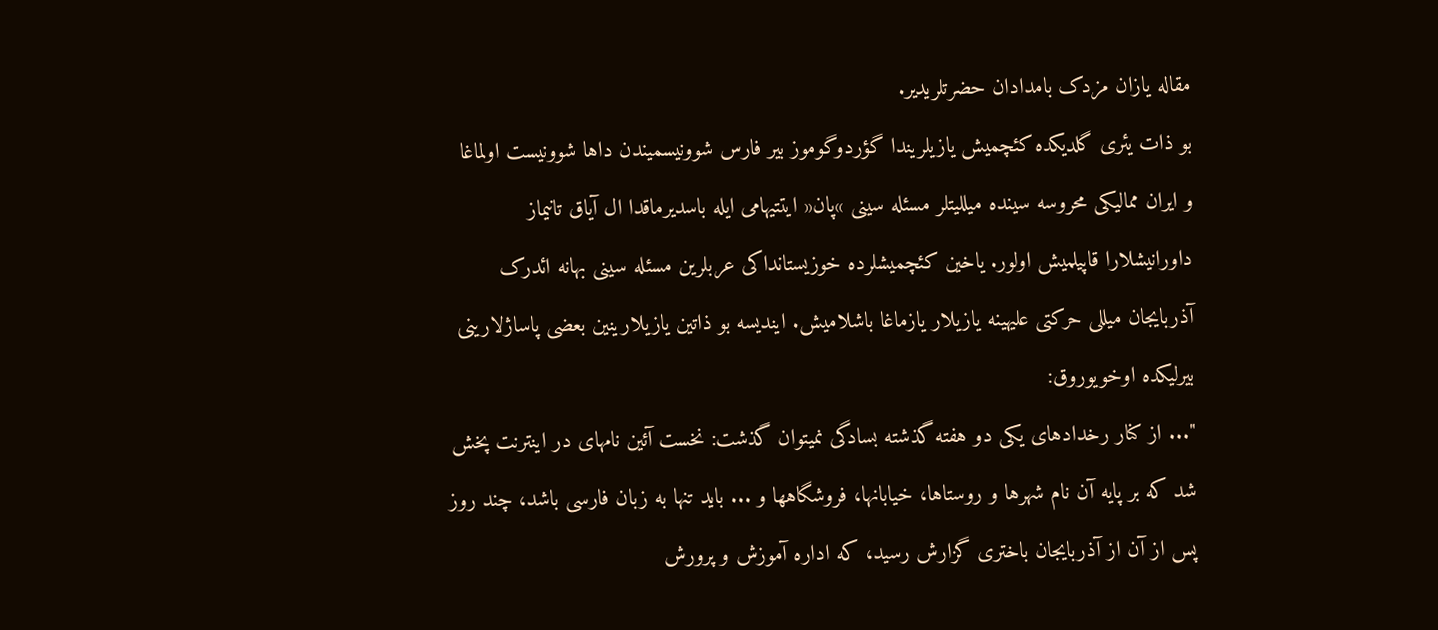مقاله یازان مزدک بامدادان حضرتلریدیر.
بو ذات یئری گلدیکده کئچمیش یازیلریندا گؤردوگوموز بیر فارس شوونیسمیندن داها شوونیست اولماغا و ایران ممالیکی محروسه سینده میللیتلر مسئله سینی »پان« ایتتیهامی ایله باسدیرماقدا ال آیاق تانیماز داورانیشلارا قاپیلمیش اولور. یاخین کئچمیشلرده خوزیستانداکی عربلرین مسئله سینی بهانه ائدرک آذربایجان میللی حرکتی علیهینه یازیلار یازماغا باشلامیش. ایندیسه بو ذاتین یازیلارینین بعضی پاساژلارینی بیرلیکده اوخویوروق:
"... از کنار رخدادهای یکی دو هفته گذشته بسادگی نمیتوان گذشت: نخست آئین نامهای در اینترنت پخش شد که بر پایه آن نام شهرها و روستاها، خیابانها، فروشگاهها و ... باید تنها به زبان فارسی باشد، چند روز پس از آن از آذربایجان باختری گزارش رسید، که اداره آموزش و پرورش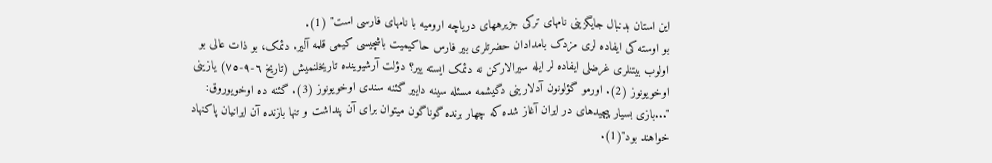این استان بدنبال جایگزینی نامهای ترکی جزیرههای دریاچه ارومیه با نامهای فارسی است" (1).
بو اوسته کی ایفاده لری مزدک بامدادان حضرتلری بیر فارس حاکیمیت باشچیسی کیمی قلمه آلیر. دئمک، بو ذات عالی بو اولوب بیتنلری غرضلی ایفاده لر ایله سیرالارکن نه دئمک ایسته ییر؟ دؤلت آرشیوینده تاریخلنمیش (تاريخ ٦-٩-٧٥) یازینی اوخویونوز (2). اورمو گؤلونون آدلارینی دگیشمه مسئله سینه داییر گئنه سندی اوخویونوز (3). گئنه ده اوخویوروق:
"...بازی بسیار پیچیدهای در ایران آغاز شده که چهار برنده گوناگون میتوان برای آن پنداشت و تنها بازنده آن ایرانیان پاکنهاد خواهند بود"(1).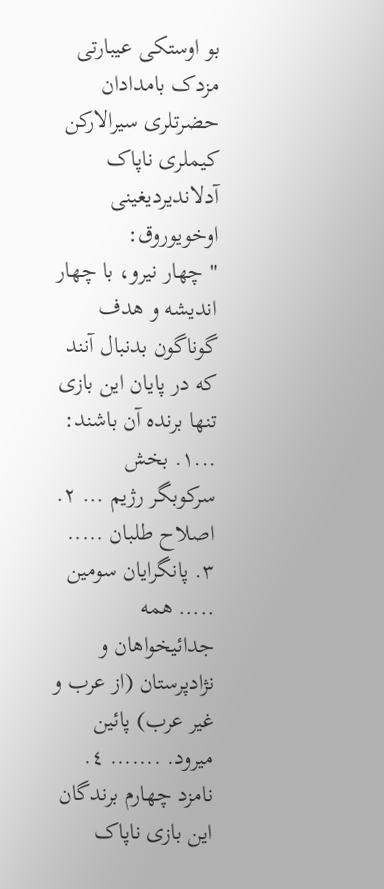بو اوستکی عیبارتی مزدک بامدادان حضرتلری سیرالارکن کیملری ناپاک آدلاندیردیغینی اوخویوروق:
" چهار نیرو، با چهار اندیشه و هدف گوناگون بدنبال آنند که در پایان این بازی تنها برنده آن باشند: ...١. بخش سرکوبگر رژیم ... ٢. اصلاح طلبان ..... ٣. پانگرایان سومین ..... همه جدائیخواهان و نژادپرستان (از عرب و غیر عرب) پائین میرود. ....... ٤. نامزد چهارم برندگان این بازی ناپاک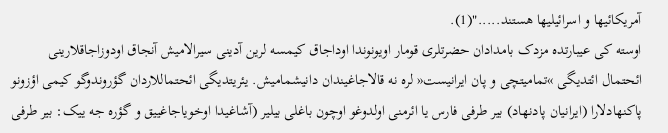آمریکائیها و اسرائیلیها هستند....."(1).
اوسته کی عیبارتده مزدک بامدادان حضرتلری قومار اویونوندا اوداجاق کیمسه لرین آدینی سیرالامیش آنجاق اودوزاجاقلارینی ائحتمال ائتدیگی »تمامیتچی و پان ایرانیست« لره نه قالاجاغیندان دانیشمامیش. یئریتدیگی ائحتماللاردان گؤروندوگو کیمی اؤزونو پاکنهادلارا (ایرانیان پادنهاد) بیر طرفی فارس یا ائرمنی اولدوغو اوچون باغلی بیلیر (آشاغیدا اوخویاجاغییق و گؤره جه ییک: بیر طرفی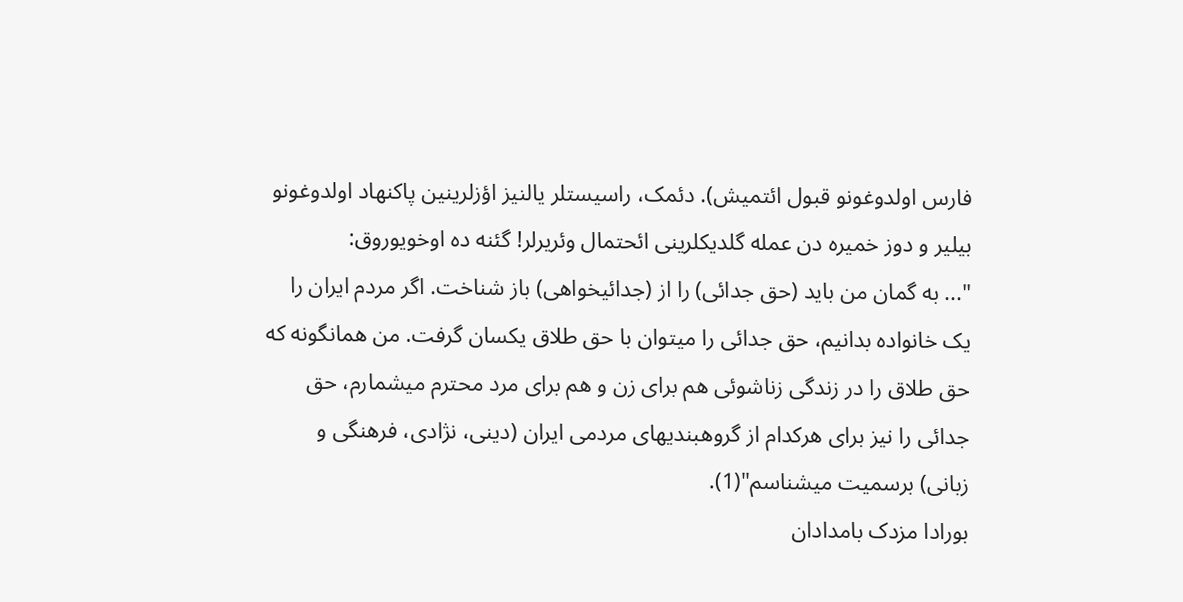فارس اولدوغونو قبول ائتمیش). دئمک، راسیستلر یالنیز اؤزلرینین پاکنهاد اولدوغونو بیلیر و دوز خمیره دن عمله گلدیکلرینی ائحتمال وئریرلر! گئنه ده اوخویوروق:
"... به گمان من باید (حق جدائی) را از (جدائیخواهی) باز شناخت. اگر مردم ایران را یک خانواده بدانیم، حق جدائی را میتوان با حق طلاق یکسان گرفت. من همانگونه که حق طلاق را در زندگی زناشوئی هم برای زن و هم برای مرد محترم میشمارم، حق جدائی را نیز برای هرکدام از گروهبندیهای مردمی ایران (دینی، نژادی، فرهنگی و زبانی) برسمیت میشناسم"(1).
بورادا مزدک بامدادان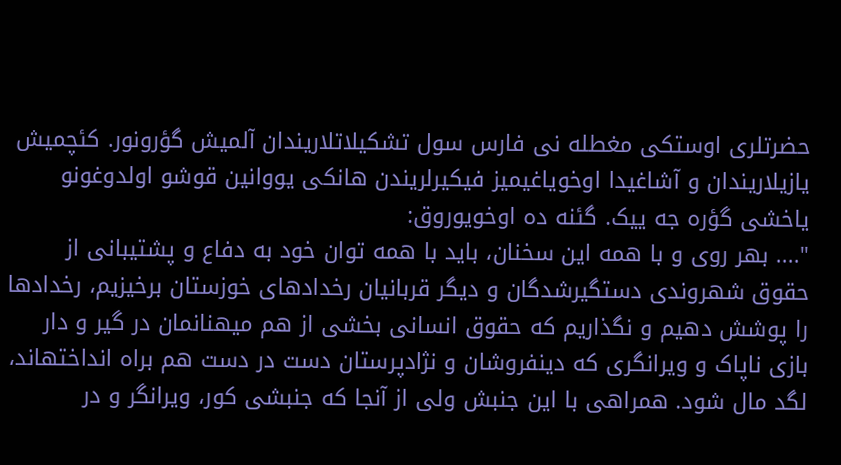حضرتلری اوستکی مغطله نی فارس سول تشکیلاتلاریندان آلمیش گؤرونور. کئچمیش یازیلاریندان و آشاغیدا اوخویاغیمیز فیکیرلریندن هانکی یووانین قوشو اولدوغونو یاخشی گؤره جه ییک. گئنه ده اوخویوروق:
".... بهر روی و با همه این سخنان، باید با همه توان خود به دفاع و پشتیبانی از حقوق شهروندی دستگیرشدگان و دیگر قربانیان رخدادهای خوزستان برخیزیم، رخدادها را پوشش دهیم و نگذاریم که حقوق انسانی بخشی از هم میهنانمان در گیر و دار بازی ناپاک و ویرانگری که دینفروشان و نژادپرستان دست در دست هم براه انداختهاند، لگد مال شود. همراهی با این جنبش ولی از آنجا که جنبشی کور، ویرانگر و در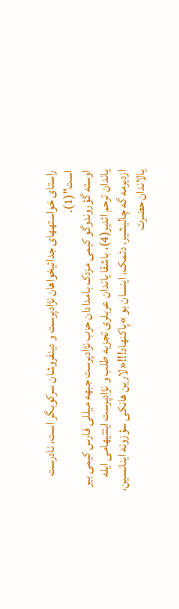راستای خواستههای جدائیخواهان نژادپرست و دینفروشان سرکوبگر است، نادرست است"(1).
اوسته گؤروندوگو کیمی مزدک بامدادان حزب نژادپرست جبهه میللی فارس کیمی بیر یاندان ترحم ائدیر(4)، باشقا یاندان عربلری تجزیه طلب و نژادپرست ایتتیهامی ایله ازدیرمه گه چالیشیر. دئمک، اینسان بو »پاکنهاد!!!«لارین هانکی سؤزونه اینانسین، یالاندان حضرت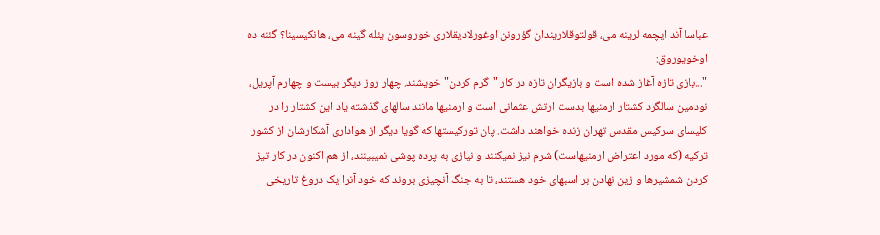عباسا آند ایچمه لرینه می، قولتوقلاریندان گؤرونن اوغورلادیقلاری خوروسون یئله گینه می، هانکیسینا؟ گئنه ده اوخویوروق:
"...بازی تازه آغاز شده است و بازیگران تازه در کار "گرم کردن" خویشند. چهار روز دیگر بیست و چهارم آپریل، نودمین سالگرد کشتار ارمنیها بدست ارتش عثمانی است و ارمنیها مانند سالهای گذشته یاد این کشتار را در کلیسای سرکیس مقدس تهران زنده خواهند داشت. پان تورکیستها که گویا دیگر از هواداری آشکارشان از کشور ترکیه (که مورد اعتراض ارمنیهاست) شرم نیز نمیکنند و نیازی به پرده پوشی نمیبینند، از هم اکنون در کار تیز کردن شمشیرها و زین نهادن بر اسبهای خود هستند، تا به جنگ آنچیزی بروند که خود آنرا یک دروغ تاریخی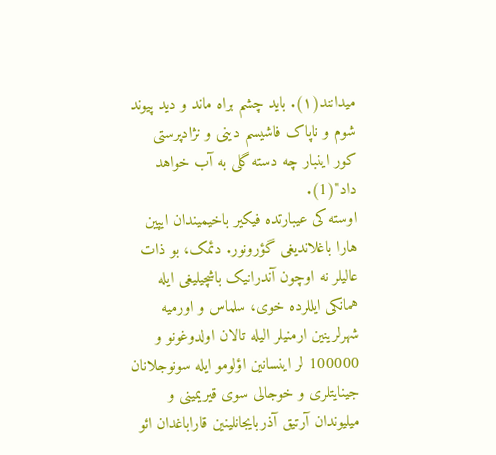میدانند(١). باید چشم براه ماند و دید پیوند شوم و ناپاک فاشیسم دینی و نژادپرستی کور اینبار چه دسته گلی به آب خواهد داد"(1).
اوسته کی عیبارتده فیکیر باخیمیندان ایپین هارا باغلاندیغی گؤرونور. دئمک، بو ذات عالیلر نه اوچون آندرانیک باشچیلیغی ایله همانکی ایللرده خوی، سلماس و اورمیه شهرلرینین ارمنیلر الیله تالان اولدوغونو و 100000 لر اینسانین اؤلومو ایله سونوجلانان جینایتلری و خوجالی سوی قیریمینی و میلیوندان آرتیق آذربایجانلینین قاراباغدان ائو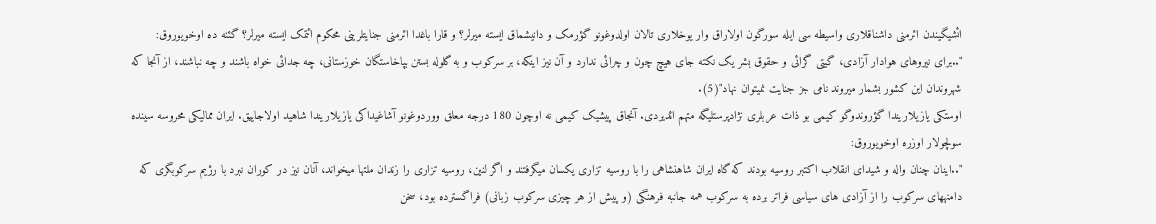ائشیگیندن ائرمنی داشناقلاری واسیطه سی ایله سورگون اولاراق وار یوخلاری تالان اولدوغونو گؤرمک و دانیشماق ایسته میرلر؟ و قارا باغدا ائرمنی جنایتلرینی محکوم ائتمک ایسته میرلر؟ گئنه ده اوخویوروق:
"..برای نیروهای هوادار آزادی، گیتی گرائی و حقوق بشر یک نکته جای هیچ چون و چرائی ندارد و آن نیز اینکه، بر سرکوب و به گلوله بستن بپاخاستگان خوزستانی، چه جدائی خواه باشند و چه نباشند، از آنجا که شهروندان این کشور بشمار میروند نامی جز جنایت نمیتوان نهاد"(5).
اوستکی یازیلاریندا گؤروندوگو کیمی بو ذات عربلری نژادپرستلیگه متهم ائدیردی. آنجاق پیشیک کیمی نه اوچون 180 درجه معلق ووردوغونو آشاغیداکی یازیلاریندا شاهید اولاجاییق. ایران ممالیکی محروسه سینده سولچولار اوزره اوخویوروق:
"..اینان چنان واله و شیدای انقلاب اکتبر روسیه بودند که گاه ایران شاهنشاهی را با روسیه تزاری یکسان میگرفتند و اگر لنین، روسیه تزاری را زندان ملتها میخواند، آنان نیز در کوران نبرد با رژیم سرکوبگری که دامنههای سرکوب را از آزادی های سیاسی فراتر برده به سرکوب همه جانبه فرهنگی (و پیش از هر چیزی سرکوب زبانی) فراگسترده بود، سخن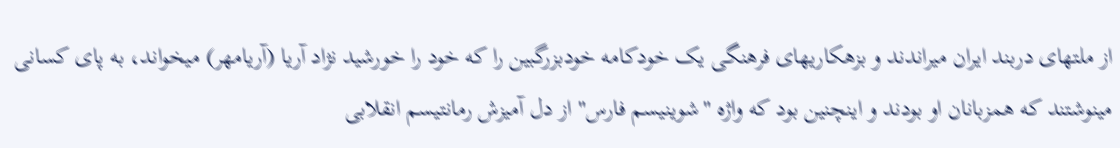از ملتهای دربند ایران میراندند و بزهکاریهای فرهنگی یک خودکامه خودبزرگبین را که خود را خورشید نژاد آریا (آریامهر) میخواند، به پای کسانی مینوشتند که همزبانان او بودند و اینچنین بود که واژه "شوینیسم فارس" از دل آمیزش رمانتیسم انقلابی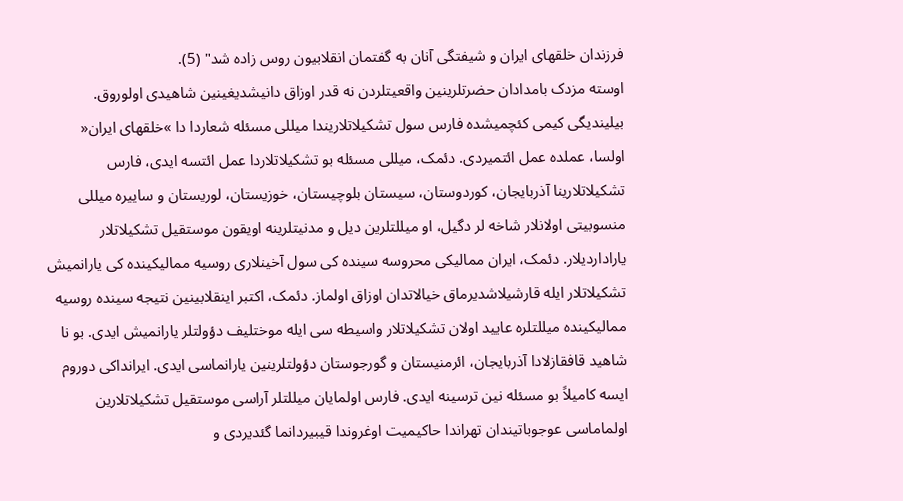فرزندان خلقهای ایران و شیفتگی آنان به گفتمان انقلابیون روس زاده شد" (5).
اوسته مزدک بامدادان حضرتلرینین واقعیتلردن نه قدر اوزاق دانیشدیغینین شاهیدی اولوروق. بیلیندیگی کیمی کئچمیشده فارس سول تشکیلاتلاریندا میللی مسئله شعاردا دا »خلقهای ایران« اولسا، عملده عمل ائتمیردی. دئمک، میللی مسئله بو تشکیلاتلاردا عمل ائتسه ایدی، فارس تشکیلاتلارینا آذربایجان، کوردوستان، سیستان بلوچیستان، خوزیستان، لوریستان و ساییره میللی منسوبیتی اولانلار شاخه لر دگیل، او میللتلرین دیل و مدنیتلرینه اویقون موستقیل تشکیلاتلار یاراداردیلار. دئمک، ایران ممالیکی محروسه سینده کی سول آخینلاری روسیه ممالیکینده کی یارانمیش تشکیلاتلار ایله قارشیلاشدیرماق خیالاتدان اوزاق اولماز. دئمک، اکتبر اینقلابینین نتیجه سینده روسیه ممالیکینده میللتلره عایید اولان تشکیلاتلار واسیطه سی ایله موختلیف دؤولتلر یارانمیش ایدی. بو نا شاهید قافقازلادا آذربایجان، ائرمنیستان و گورجوستان دؤولتلرینین یارانماسی ایدی. ایرانداکی دوروم ایسه کامیلاً بو مسئله نین ترسینه ایدی. فارس اولمایان میللتلر آراسی موستقیل تشکیلاتلارین اولماماسی عوجوباتیندان تهراندا حاکیمیت اوغروندا قیبیردانما گئدیردی و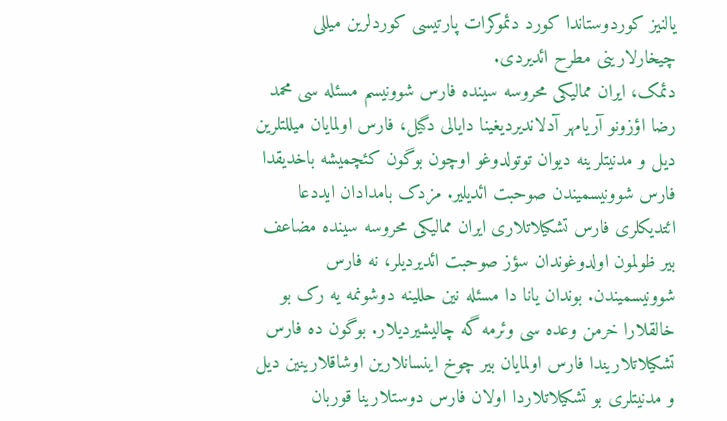یالنیز کوردوستاندا کورد دئموکرات پارتیسی کوردلرین میللی چیخارلارینی مطرح ائدیردی.
دئمک، ایران ممالیکی محروسه سینده فارس شوونیسم مسئله سی محمد رضا اؤزونو آریامهر آدلاندیردیغینا دایالی دگیل، فارس اولمایان میللتلرین دیل و مدنیتلرینه دیوان توتولدوغو اوچون بوگون کئچمیشه باخدیقدا فارس شوونیسمیندن صوحبت ائدیلیر. مزدک بامدادان ایددعا ائتدیکلری فارس تشکیلاتلاری ایران ممالیکی محروسه سینده مضاعف بیر ظولمون اولدوغوندان سؤز صوحبت ائدیردیلر، نه فارس شوونیسمیندن. بوندان یانا دا مسئله نین حللینه دوشونمه یه رک بو خالقلارا خرمن وعده سی وئرمه گه چالیشیردیلار. بوگون ده فارس تشکیلاتلاریندا فارس اولمایان بیر چوخ اینسانلارین اوشاقلارینین دیل و مدنیتلری بو تشکیلاتلاردا اولان فارس دوستلارینا قوربان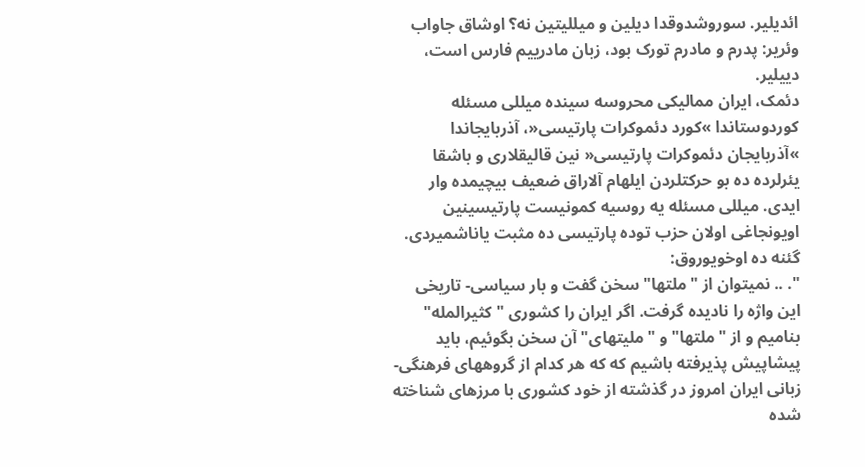ائدیلیر. سوروشدوقدا دیلین و میللیتین نه؟ اوشاق جاواب وئریر: پدرم و مادرم تورک بود، زبان مادرییم فارس است، دییلیر.
دئمک، ایران ممالیکی محروسه سینده میللی مسئله کوردوستاندا »کورد دئموکرات پارتیسی«، آذربایجاندا »آذربایجان دئموکرات پارتیسی« نین قالیقلاری و باشقا یئرلرده ده بو حرکتلردن ایلهام آلاراق ضعیف بیچیمده وار ایدی. میللی مسئله یه روسیه کمونیست پارتیسینین اویونجاغی اولان حزب توده پارتیسی ده مثبت یاناشمیردی. گئنه ده اوخویوروق:
". .. نمیتوان از "ملتها" سخن گفت و بار سیاسی- تاریخی این واژه را نادیده گرفت. اگر ایران را کشوری "کثیرالمله" بنامیم و از "ملتها" و "ملیتهای" آن سخن بگوئیم، باید پیشاپیش پذیرفته باشیم که که هر کدام از گروههای فرهنگی- زبانی ایران امروز در گذشته از خود کشوری با مرزهای شناخته شده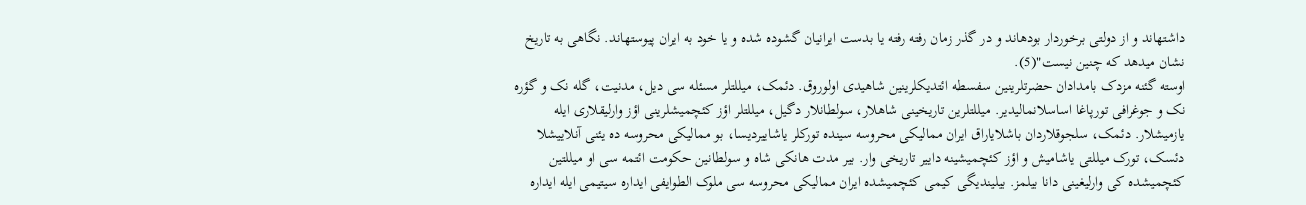داشتهاند و از دولتی برخوردار بودهاند و در گذر زمان رفته رفته یا بدست ایرانیان گشوده شده و یا خود به ایران پیوستهاند. نگاهی به تاریخ نشان میدهد که چنین نیست"(5).
اوسته گئنه مزدک بامدادان حضرتلرینین سفسطه ائتدیکلرینین شاهیدی اولوروق. دئمک، میللتلر مسئله سی دیل، مدنیت، گله نک و گؤره نک و جوغرافی تورپاغا اساسلانمالیدیر. میللتلرین تاریخینی شاهلار، سولطانلار دگیل، میللتلر اؤز کئچمیشلرینی اؤز وارلیقلاری ایله یازمیشلار. دئمک، سلجوقلاردان باشلایاراق ایران ممالیکی محروسه سینده تورکلر یاشاییردیسا، بو ممالیکی محروسه ده یئنی آنلاییشلا دئسک، تورک میللتی یاشامیش و اؤز کئچمیشینه داییر تاریخی وار. بیر مدت هانکی شاه و سولطانین حکومت ائتمه سی او میللتین کئچمیشده کی وارلیغینی دانا بیلمز. بیلیندیگی کیمی کئچمیشده ایران ممالیکی محروسه سی ملوک الطوایفی ایداره سیتیمی ایله ایداره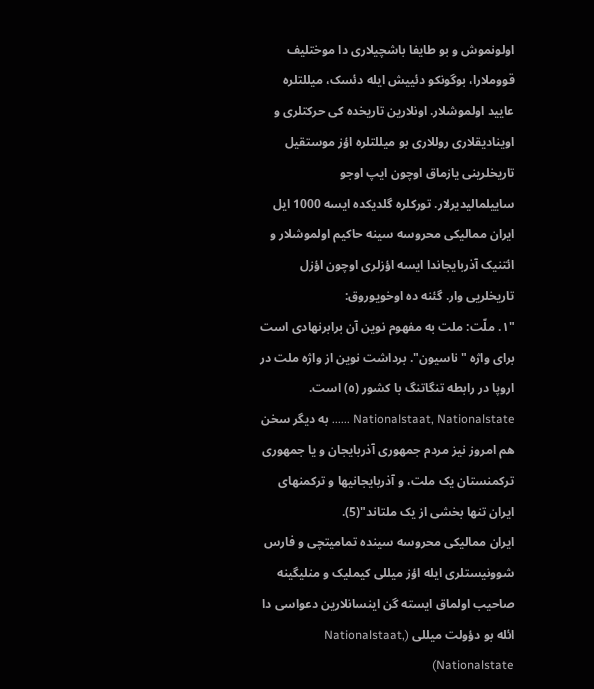اولونموش و بو طایفا باشچیلاری دا موختلیف قووملارا، بوگونکو دئییش ایله دئسک، میللتلره عایید اولموشلار. اونلارین تاریخده کی حرکتلری و اوینادیقلاری روللاری بو میللتلره اؤز موستقیل تاریخلرینی یازماق اوچون ایپ اوجو ساییلمالیدیرلار. تورکلره گلدیکده ایسه 1000 ایل ایران ممالیکی محروسه سینه حاکیم اولموشلار و ائتنیک آذربایجاندا ایسه اؤزلری اوچون اؤزل تاریخلریی وار. گئنه ده اوخویوروق:
"١. ملّت: ملت به مفهوم نوین آن برابرنهادی است برای واژه "ناسیون". برداشت نوین از واژه ملت در اروپا در رابطه تنگاتنگ با کشور (٥) است. Nationalstaat, Nationalstate ...... به دیگر سخن هم امروز نیز مردم جمهوری آذربایجان و یا جمهوری ترکمنستان یک ملت، و آذربایجانیها و ترکمنهای ایران تنها بخشی از یک ملتاند"(5).
ایران ممالیکی محروسه سینده تمامیتچی و فارس شوونیستلری ایله اؤز میللی کیملیک و منلیگینه صاحیب اولماق ایسته گن اینسانلارین دعواسی دا ائله بو دؤولت میللی (Nationalstaat, Nationalstate)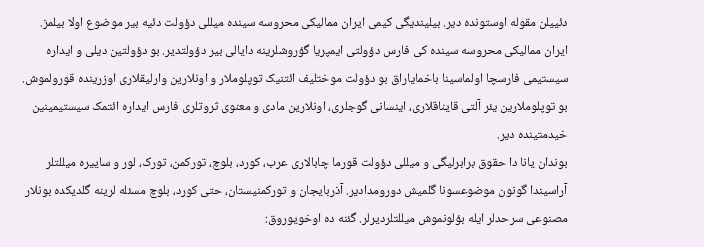دئییلن مقوله اوستونده دیر. بیلیندیگی کیمی ایران ممالیکی محروسه سینده میللی دؤولت دئیه بیر موضوع اولا بیلمز. ایران ممالیکی محروسه سینده کی فارس دؤولتی ایمپریا گؤروشلرینه دایالی بیر دؤولتدیر. بو دؤولتین دیلی و ایداره سیستیمی فارسچا اولماسینا باخمایاراق بو دؤولت موختلیف ائتنیک توپلوملار و اونلارین وارلیقلاری اوزرینده قورولموش. بو توپلوملارین یئر آلتی قایناقلاری، اینسانی گوجلری، اونلارین مادی و معنوی ثروتلری فارس ایداره ائتمک سیستیمینین خیدمتینده دیر.
بوندان یانا دا حقوق برابرلیگی و میللی دؤولت قورما چابالاری عرب، کورد، بلوچ، تورکمن، تورک، لور و ساییره میللتلر آراسیندا گونون موضوعسونا گلمیش دورومدادیر. آذربایجان و تورکمنیستان، حتی کورد، بلوچ مسئله لرینه گلدیکده بونلار مصنوعی سرحدلر ایله بؤلونموش میللتلردیرلر. گئنه ده اوخویوروق: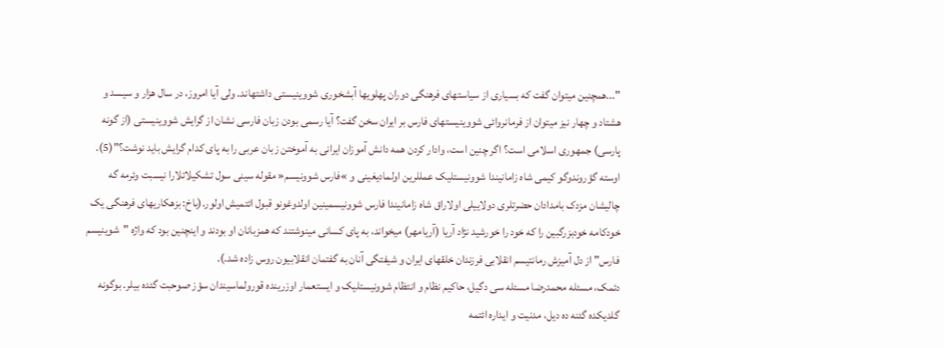"...همچنین میتوان گفت که بسیاری از سیاستهای فرهنگی دوران پهلویها آبشخوری شووینیستی داشتهاند. ولی آیا امروز، در سال هزار و سیسد و هشتاد و چهار نیز میتوان از فرمانروائی شووینیستهای فارس بر ایران سخن گفت؟ آیا رسمی بودن زبان فارسی نشان از گرایش شووینیستی (از گونه پارسی) جمهوری اسلامی است؟ اگر چنین است، وادار کردن همه دانش آموزان ایرانی به آموختن زبان عربی را به پای کدام گرایش باید نوشت؟"(5).
اوسته گؤروندوگو کیمی شاه زامانیندا شوونیستلیک عمللرین اولمادیغینی و »فارس شوونیسم« مقوله سینی سول تشکیلاتلارا نیسبت وئرمه گه چالیشان مزدک بامدادان حضرتلری دولاییلی اولاراق شاه زامانیندا فارس شوونیسمینین اولدوغونو قبول ائتمیش اولور.(باخ: بزهکاریهای فرهنگی یک خودکامه خودبزرگبین را که خود را خورشید نژاد آریا (آریامهر) میخواند، به پای کسانی مینوشتند که همزبانان او بودند و اینچنین بود که واژه "شوینیسم فارس" از دل آمیزش رمانتیسم انقلابی فرزندان خلقهای ایران و شیفتگی آنان به گفتمان انقلابیون روس زاده شد.).
دئمک، مسئله محمدرضا مسئله سی دگیل، حاکیم نظام و انتظام شوونیستلیک و ایستعمار اوزرینده قورولماسیندان سؤز صوحبت گئده بیلر. بوگونه گلدیکده گئنه ده دیل، مدنیت و ایداره ائتمه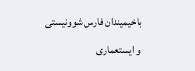باخیمیندان فارس شوونیستی و ایستعماری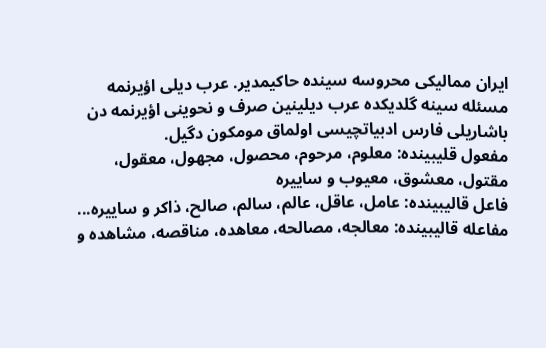ایران ممالیکی محروسه سینده حاکیمدیر. عرب دیلی اؤیرنمه مسئله سینه گلدیکده عرب دیلینین صرف و نحوینی اؤیرنمه دن باشاریلی فارس ادبیاتچیسی اولماق مومکون دگیل.
مفعول قلیبینده: معلوم، مرحوم، محصول، مجهول، معقول، مقتول، معشوق، معیوب و ساییره
فاعل قالیبینده: عامل، عاقل، عالم، سالم، صالح، ذاکر و ساییره...
مفاعله قالیبینده: معالجه، مصالحه، معاهده، مناقصه، مشاهده و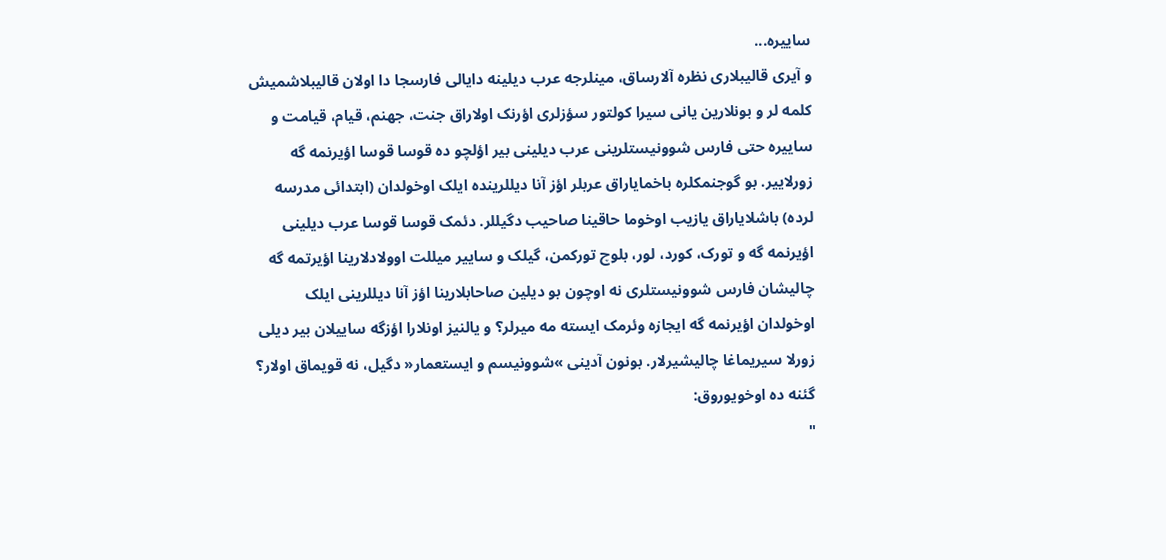ساییره...
و آیری قالیبلاری نظره آلارساق، مینلرجه عرب دیلینه دایالی فارسجا دا اولان قالیبلاشمیش کلمه لر و بونلارین یانی سیرا کولتور سؤزلری اؤرنک اولاراق جنت، جهنم، قیام، قیامت و ساییره حتی فارس شوونیستلرینی عرب دیلینی بیر اؤلچو ده قوسا قوسا اؤیرنمه گه زورلاییر. بو گوجنمکلره باخمایاراق عربلر اؤز آنا دیللرینده ایلک اوخولدان (ابتدائی مدرسه لرده) باشلایاراق یازیب اوخوما حاقینا صاحیب دگیللر. دئمک قوسا قوسا عرب دیلینی اؤیرنمه گه و تورک، کورد، لور، بلوچ تورکمن، گیلک و ساییر میللت اوولادلارینا اؤیرتمه گه چالیشان فارس شوونیستلری نه اوچون بو دیلین صاحابلارینا اؤز آنا دیللرینی ایلک اوخولدان اؤیرنمه گه ایجازه وئرمک ایسته مه میرلر؟ و یالنیز اونلارا اؤزگه ساییلان بیر دیلی زورلا سیریماغا چالیشیرلار. بونون آدینی »شوونیسم و ایستعمار« دگیل، نه قویماق اولار؟ گئنه ده اوخویوروق:
"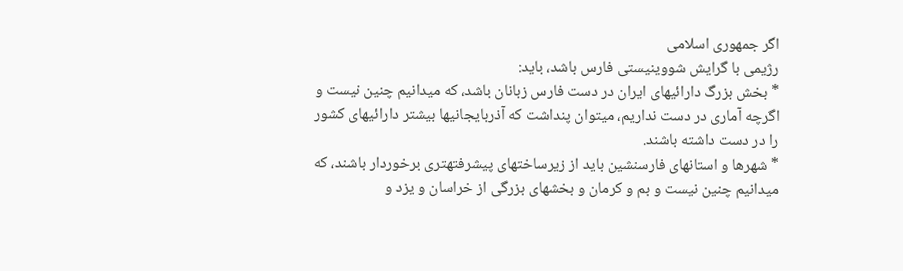اگر جمهوری اسلامی
رژیمی با گرایش شووینیستی فارس باشد، باید:
* بخش بزرگ دارائیهای ایران در دست فارس زبانان باشد، که میدانیم چنین نیست و
اگرچه آماری در دست نداریم، میتوان پنداشت که آذربایجانیها بیشتر دارائیهای کشور
را در دست داشته باشند.
* شهرها و استانهای فارسنشین باید از زیرساختهای پیشرفتهتری برخوردار باشند، که
میدانیم چنین نیست و بم و کرمان و بخشهای بزرگی از خراسان و یزد و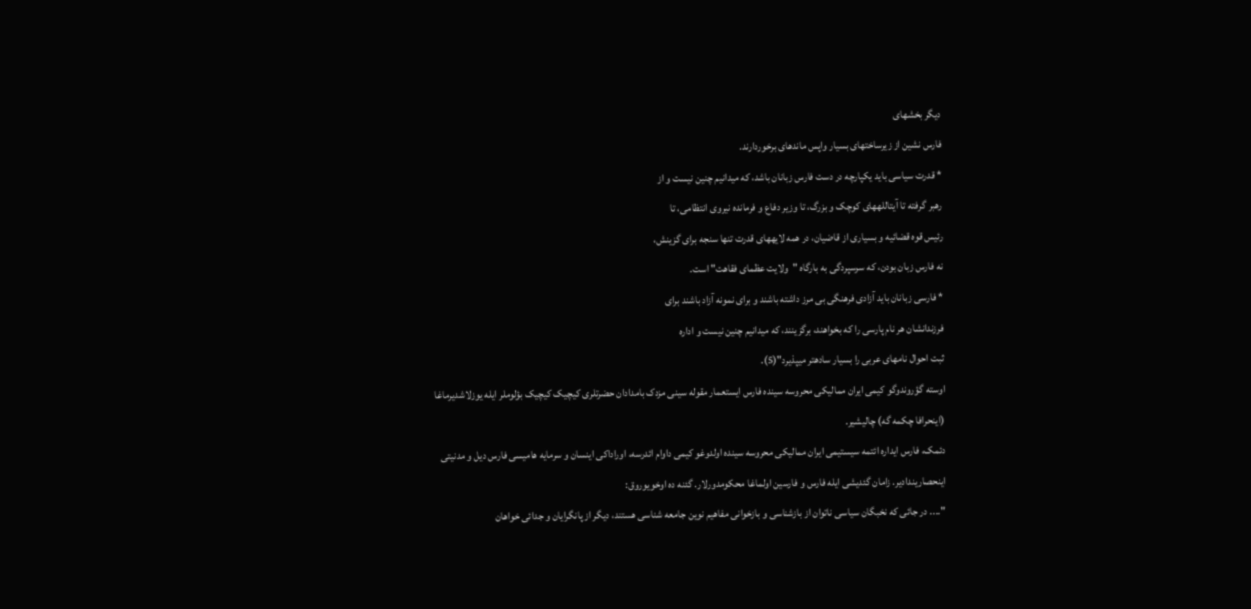دیگر بخشهای
فارس نشین از زیرساختهای بسیار واپس ماندهای برخوردارند.
* قدرت سیاسی باید یکپارچه در دست فارس زبانان باشد، که میدانیم چنین نیست و از
رهبر گرفته تا آیتاللههای کوچک و بزرگ، تا وزیر دفاع و فرمانده نیروی انتظامی، تا
رئیس قوه قضائیه و بسیاری از قاضیان، در همه لایههای قدرت تنها سنجه برای گزینش،
نه فارس زبان بودن، که سرسپردگی به بارگاه "ولایت عظمای فقاهت" است.
* فارسی زبانان باید آزادی فرهنگی بی مرز داشته باشند و برای نمونه آزاد باشند برای
فرزندانشان هر نام پارسی را که بخواهند، برگزینند، که میدانیم چنین نیست و اداره
ثبت احوال نامهای عربی را بسیار سادهتر میپذیرد"(5).
اوسته گؤروندوگو کیمی ایران ممالیکی محروسه سینده فارس ایستعمار مقوله سینی مزدک بامدادان حضرتلری کیچیک کیچیک بؤلوملر ایله یوزلاشدیرماغا (اینحرافا چکمه گه) چالیشیر.
دئمک، فارس ایداره ائتمه سیستیمی ایران ممالیکی محروسه سینده اولدوغو کیمی داوام ائدرسه، اوراداکی اینسان و سرمایه هامیسی فارس دیل و مدنیتی اینحصاریندادیر. زامان گئدیشی ایله فارس و فارسین اولماغا محکومدورلار. گئنه ده اوخویوروق:
".... در جائی که نخبگان سیاسی ناتوان از بازشناسی و بازخوانی مفاهیم نوین جامعه شناسی هستند، دیگر از پانگرایان و جدائی خواهان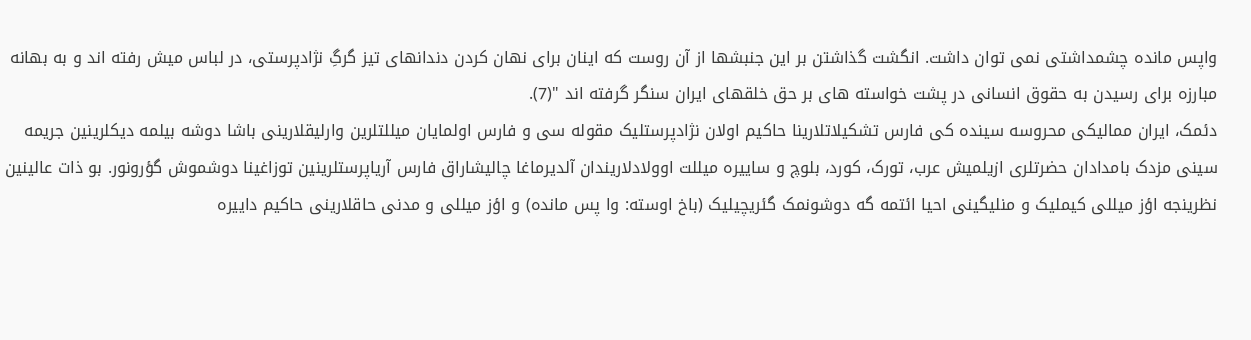واپس مانده چشمداشتی نمی توان داشت. انگشت گذاشتن بر این جنبشها از آن روست که اینان برای نهان کردن دندانهای تیز گرگِ نژادپرستی، در لباس میش رفته اند و به بهانه مبارزه برای رسیدن به حقوق انسانی در پشت خواسته های بر حق خلقهای ایران سنگر گرفته اند "(7).
دئمک، ایران ممالیکی محروسه سینده کی فارس تشکیلاتلارینا حاکیم اولان نژادپرستلیک مقوله سی و فارس اولمایان میللتلرین وارلیقلارینی باشا دوشه بیلمه دیکلرینین جریمه سینی مزدک بامدادان حضرتلری ازیلمیش عرب، تورک، کورد، بلوچ و ساییره میللت اوولادلاریندان آلدیرماغا چالیشاراق فارس آریاپرستلرینین توزاغینا دوشموش گؤرونور. بو ذات عالینین نظرینجه اؤز میللی کیملیک و منلیگینی احیا ائتمه گه دوشونمک گئریچیلیک (باخ اوسته: وا پس مانده) و اؤز میللی و مدنی حاقلارینی حاکیم داییره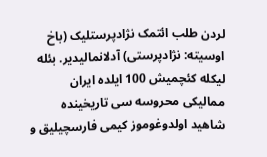لردن طلب ائتمک نژادپرستلیک (باخ اوسیته: نژادپرستی) آدلانمالیدیر. بئله لیکله کئچمیش 100 ایلده ایران ممالیکی محروسه سی تاریخینده شاهید اولدوغوموز کیمی فارسچیلیق و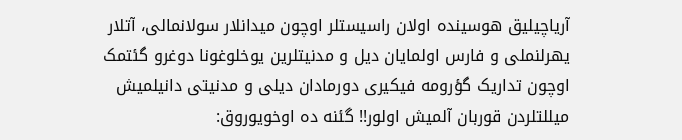آریاچیلیق هوسینده اولان راسیستلر اوچون میدانلار سولانمالی، آتلار یهرلنملی و فارس اولمایان دیل و مدنیتلرین یوخلوغونا دوغرو گئتمک اوچون تداریک گؤرومه فیکیری دورمادان دیلی و مدنیتی دانیلمیش میللتلردن قوربان آلمیش اولور!! گئنه ده اوخویوروق: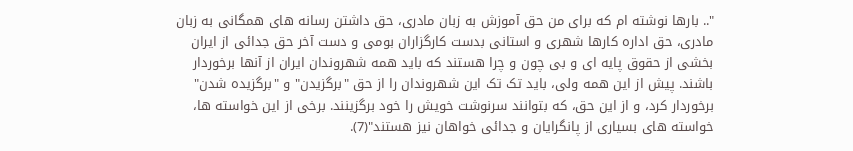".. بارها نوشته ام که برای من حق آموزش به زبان مادری، حق داشتن رسانه های همگانی به زبان مادری، حق اداره کارها شهری و استانی بدست کارگزاران بومی و دست آخر حق جدائی از ایران بخشی از حقوق پایه ای و بی چون و چرا هستند که باید همه شهروندان ایران از آنها برخوردار باشند. پیش از این همه ولی، باید تک تک این شهروندان را از حق "برگزیدن" و "برگزیده شدن" برخوردار کرد، و از این حق، که بتوانند سرنوشت خویش را خود برگزینند. برخی از این خواسته ها، خواسته های بسیاری از پانگرایان و جدائی خواهان نیز هستند"(7).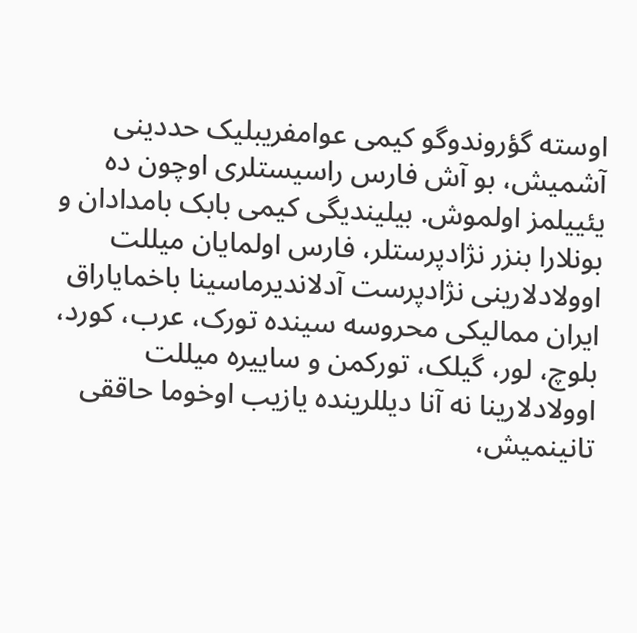اوسته گؤروندوگو کیمی عوامفریبلیک حددینی آشمیش، بو آش فارس راسیستلری اوچون ده یئییلمز اولموش. بیلیندیگی کیمی بابک بامدادان و بونلارا بنزر نژادپرستلر، فارس اولمایان میللت اوولادلارینی نژادپرست آدلاندیرماسینا باخمایاراق ایران ممالیکی محروسه سینده تورک، عرب، کورد، بلوچ، لور، گیلک، تورکمن و ساییره میللت اوولادلارینا نه آنا دیللرینده یازیب اوخوما حاققی تانینمیش،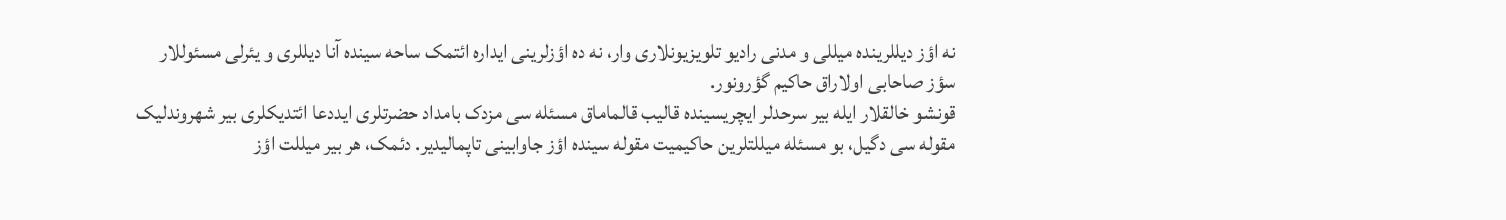نه اؤز دیللرینده میللی و مدنی رادیو تلویزیونلاری وار، نه ده اؤزلرینی ایداره ائتمک ساحه سینده آنا دیللری و یئرلی مسئوللار سؤز صاحابی اولاراق حاکیم گؤرونور.
قونشو خالقلار ایله بیر سرحدلر ایچریسینده قالیب قالماماق مسئله سی مزدک بامداد حضرتلری ایددعا ائتدیکلری بیر شهروندلیک مقوله سی دگیل، بو مسئله میللتلرین حاکیمیت مقوله سینده اؤز جاوابینی تاپمالیدیر. دئمک، هر بیر میللت اؤز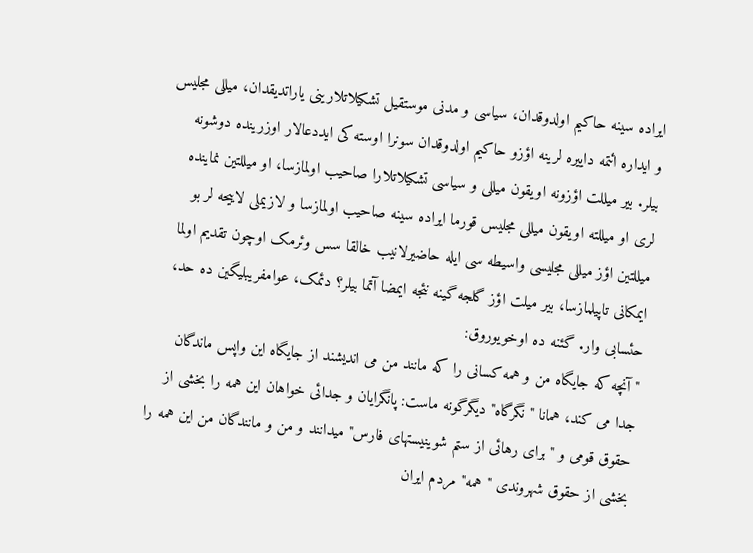ایراده سینه حاکیم اولدوقدان، سیاسی و مدنی موستقیل تشکیلاتلارینی یاراتدیقدان، میللی مجلیس و ایداره ائتمه داییره لرینه اؤزو حاکیم اولدوقدان سونرا اوسته کی ایددعالار اوزرینده دوشونه بیلر. بیر میللت اؤزونه اویقون میللی و سیاسی تشکیلاتلارا صاحیب اولمازسا، او میللتین نماینده لری او میللته اویقون میللی مجلیس قورما ایراده سینه صاحیب اولمازسا و لازیملی لاییحه لر بو میللتین اؤز میللی مجلیسی واسیطه سی ایله حاضیرلانیب خالقا سس وئرمک اوچون تقدیم اولما ایمکانی تاپیلمازسا، بیر میلت اؤز گلجه گینه نئجه ایمضا آتما بیلر؟ دئمک، عوامفریبلیگین ده حد، حئسابی وار. گئنه ده اوخویوروق:
" آنچه که جایگاه من و همه کسانی را که مانند من می اندیشند از جایگاه این واپس ماندگان جدا می کند، همانا "نگرگاه" دیگرگونه ماست: پانگرایان و جدائی خواهان این همه را بخشی از حقوق قومی و "برای رهائی از ستم شوینیستهای فارس" میدانند و من و مانندگان من این همه را بخشی از حقوق شهروندی "همه" مردم ایران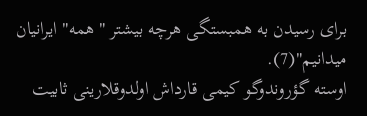برای رسیدن به همبستگی هرچه بیشتر "همه" ایرانیان میدانیم"(7).
اوسته گؤروندوگو کیمی قارداش اولدوقلارینی ثابیت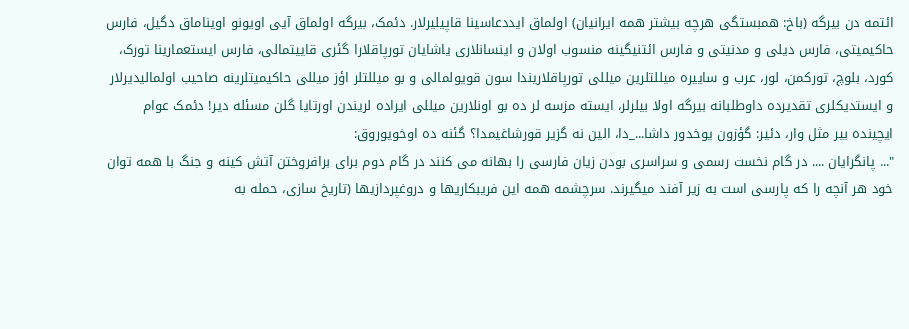ائتمه دن بیرگه (باخ: همبستگی هرچه بیشتر همه ایرانیان) اولماق ایددعاسینا قاپیلیرلار. دئمک، بیرگه اولماق آیی اویونو اویناماق دگیل، فارس حاکیمیتی، فارس دیلی و مدنیتی و فارس ائتنیگینه منسوب اولان و اینسانلاری یاشایان تورپاقلارا گئری قاییتمالی، فارس ایستعمارینا تورک، کورد، بلوچ، تورکمن، لور، عرب و ساییره میللتلرین میللی تورپاقلاریندا سون قویولمالی و بو میللتلر اؤز میللی حاکیمیتلرینه صاحیب اولمالیدیرلار و ایستدیکلری تقدیرده داوطلبانه بیرگه اولا بیلرلر، ایسته مزسه لر ده بو اونلارین میللی ایراده لریندن اورتایا گلن مسئله دیر! دئمک عوام ایچینده بیر مثل وار، دئیر: گؤزون یوخدور داشا..._دا، الین نه گزیر قورشاغیمدا؟ گئنه ده اوخویوروق:
"... پانگرایان .... در گام نخست رسمی و سراسری بودن زیان فارسی را بهانه می کنند در گام دوم برای برافروختن آتش کینه و جنگ با همه توان خود هر آنچه را که پارسی است به زیر آفند میگیرند. سرچشمه همه این فریبکاریها و دروغپردازیها (تاریخ سازی، حمله به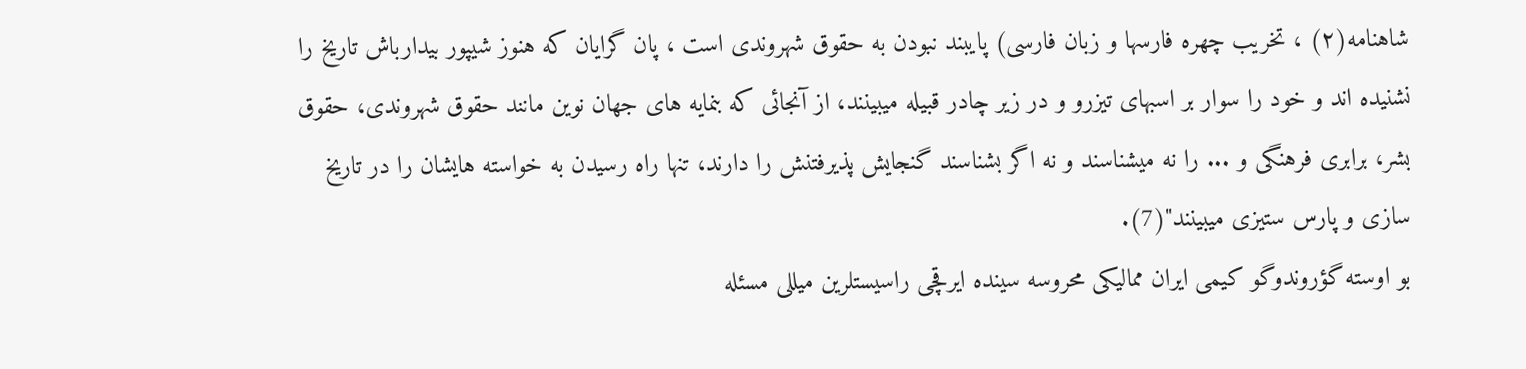شاهنامه(٢) ، تخریب چهره فارسها و زبان فارسی) پایبند نبودن به حقوق شهروندی است ، پان گرایان که هنوز شیپور بیدارباش تاریخ را نشنیده اند و خود را سوار بر اسبهای تیزرو و در زیر چادر قبیله میبینند، از آنجائی که بنمایه های جهان نوین مانند حقوق شهروندی، حقوق بشر، برابری فرهنگی و ... را نه میشناسند و نه اگر بشناسند گنجایش پذیرفتنش را دارند، تنها راه رسیدن به خواسته هایشان را در تاریخ سازی و پارس ستیزی میبینند"(7).
بو اوسته گؤروندوگو کیمی ایران ممالیکی محروسه سینده ایرقچی راسیستلرین میللی مسئله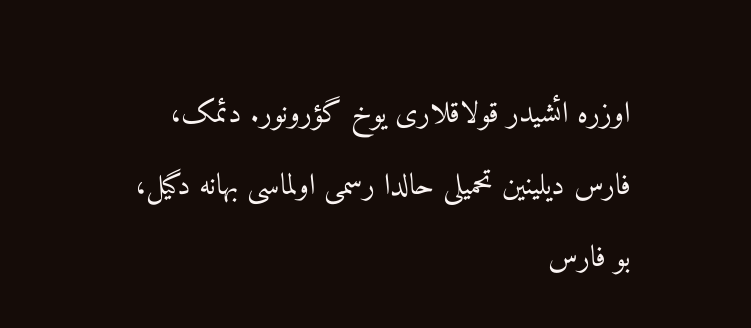اوزره ائشیدر قولاقلاری یوخ گؤرونور. دئمک، فارس دیلینین تحمیلی حالدا رسمی اولماسی بهانه دگیل، بو فارس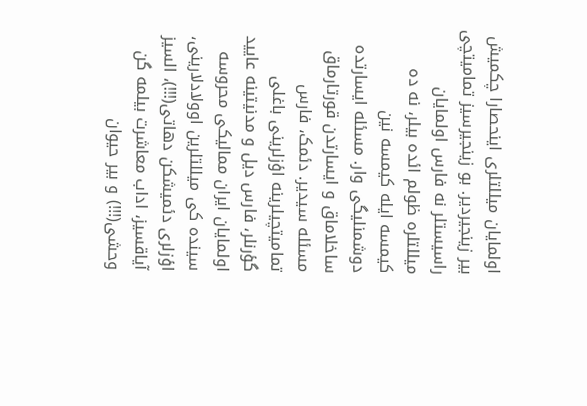اولمایان میللتلری اینحصارا چکمیش بیر زینجیردیر. بو زینجیرسیز تمامیتچی راسیستلر نه فارس اولمایان میللتلره ظولم ائده بیلر، نه ده کیمسه ایله کیمسه نین دوشمنلیگی وار. مسئله ایسارتده ساخلاماق و ایسارتدن قورتارماق مسئله سیدیر. دئمک، فارس تمامیتچیلرینه اؤزلرینی باغلی گؤرنلر، فارس دیل و مدنیتینه عایید اولمایان ایران ممالیکی محروسه سینده کی میللتلرین اوولادلارینی، اؤزلری دئمیشکن دهاتی(!!!)، السیز آیاقسیز، اداب معاشرت بیلمه گن وحشی(!!!) و بیر حیوان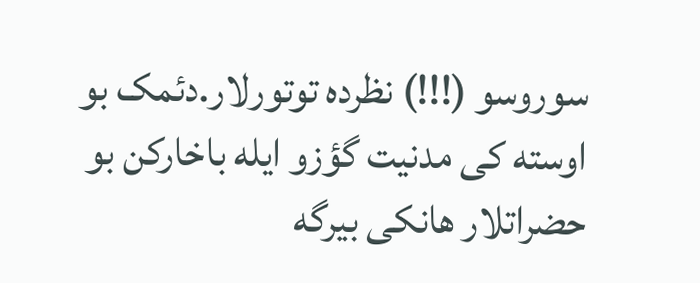سوروسو (!!!) نظرده توتورلار.دئمک بو اوسته کی مدنیت گؤزو ایله باخارکن بو حضراتلار هانکی بیرگه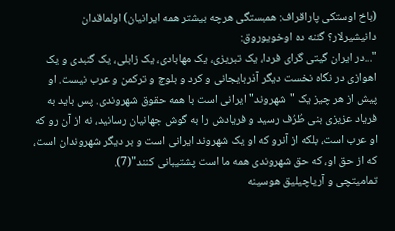(باخ اوستکی پاراقراف: همبستگی هرچه بیشتر همه ایرانیان) اولماقدان دانیشیرلار؟ گئنه ده اوخویوروق:
"...در ایران گیتی گرای فردا، یک تبریزی، یک مهابادی، یک زابلی، یک گنبدی و یک اهوازی در نگاه نخست دیگر آذربایجانی و کرد و بلوچ و ترکمن و عرب نیست. او پیش از هر چیز یک "شهروند" ایرانی است با همه حقوق شهروندی. پس باید به فریاد عزیزی بنی طُرُف رسید و فریادش را به گوش جهانیان رسانید، نه از آن رو که او عرب است، بلکه از آنرو که او یک شهروند ایرانی است و بر دیگر شهروندان است، که از حق او، که حق شهروندی همه ما است پشتیبانی کنند"(7).
تمامیتچی و آریاچیلیق هوسینه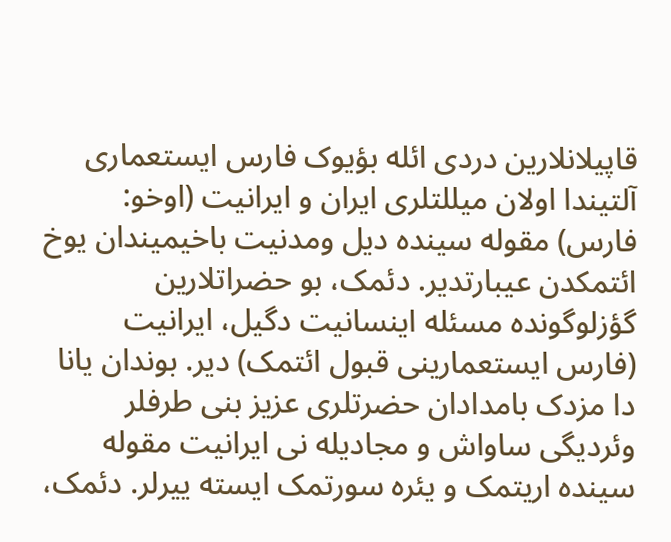قاپیلانلارین دردی ائله بؤیوک فارس ایستعماری آلتیندا اولان میللتلری ایران و ایرانیت (اوخو: فارس) مقوله سینده دیل ومدنیت باخیمیندان یوخ ائتمکدن عیبارتدیر. دئمک، بو حضراتلارین گؤزلوگونده مسئله اینسانیت دگیل، ایرانیت (فارس ایستعمارینی قبول ائتمک) دیر. بوندان یانا دا مزدک بامدادان حضرتلری عزیز بنی طرفلر وئردیگی ساواش و مجادیله نی ایرانیت مقوله سینده اریتمک و یئره سورتمک ایسته ییرلر. دئمک،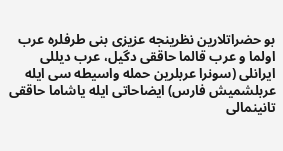بو حضراتلارین نظرینجه عزیزی بنی طرفلره عرب اولما و عرب قالما حاققی دگیل، عرب دیللی ایرانلی (سونرا عربلرین حمله واسیطه سی ایله عربلشمیش فارس) ایضاحاتی ایله یاشاما حاققی تانینمالی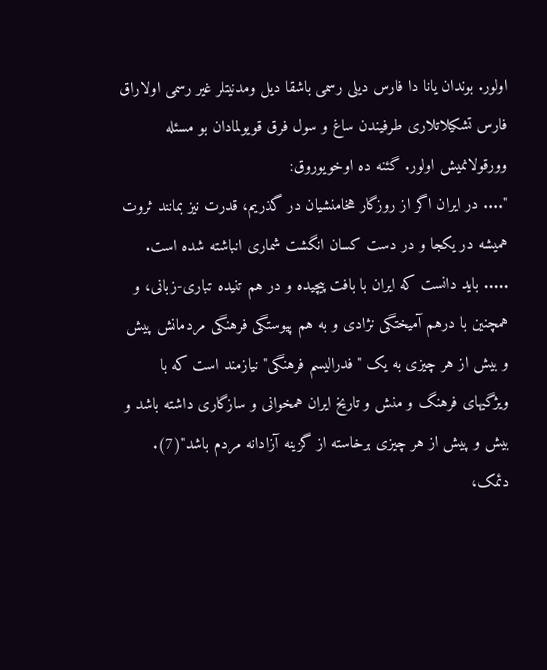اولور. بوندان یانا دا فارس دیلی رسمی باشقا دیل ومدنیتلر غیر رسمی اولاراق فارس تشکیلاتلاری طرفیندن ساغ و سول فرق قویولمادان بو مسئله وورقولانمیش اولور. گئنه ده اوخویوروق:
".... در ایران اگر از روزگار هخامنشیان در گذریم، قدرت نیز بمانند ثروت همیشه در یکجا و در دست کسان انگشت شماری انباشته شده است. ..... باید دانست که ایران با بافت پیچیده و در هم تنیده تباری-زبانی، و همچنین با درهم آمیختگی نژادی و به هم پیوستگی فرهنگی مردمانش پیش و بیش از هر چیزی به یک "فدرالیسم فرهنگی" نیازمند است که با ویژگیهای فرهنگ و منش و تاریخ ایران همخوانی و سازگاری داشته باشد و بیش و پیش از هر چیزی برخاسته از گزینه آزادانه مردم باشد"(7).
دئمک،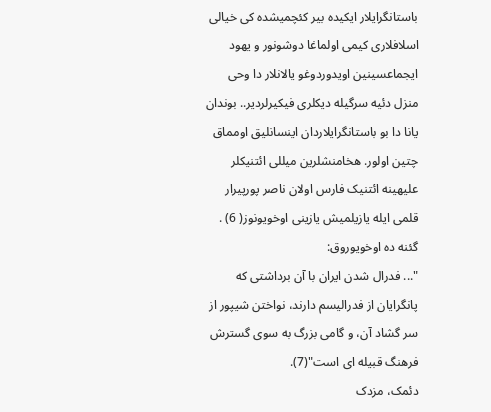باستانگرایلار ایکیده بیر کئچمیشده کی خیالی اسلافلاری کیمی اولماغا دوشونور و یهود ایجماعسینین اویدوردوغو یالانلار دا وحی منزل دئیه سرگیله دیکلری فیکیرلردیر.. بوندان یانا دا بو باستانگرایلاردان اینسانلیق اومماق چتین اولور. هخامنشلرین میللی ائتنیکلر علیهینه ائتنیک فارس اولان ناصر پورپیرار قلمی ایله یازیلمیش یازینی اوخویونوز( 6) . گئنه ده اوخویوروق:
"... فدرال شدن ایران با آن برداشتی که پانگرایان از فدرالیسم دارند، نواختن شیپور از سر گشاد آن، و گامی بزرگ به سوی گسترش فرهنگ قبیله ای است"(7).
دئمک، مزدک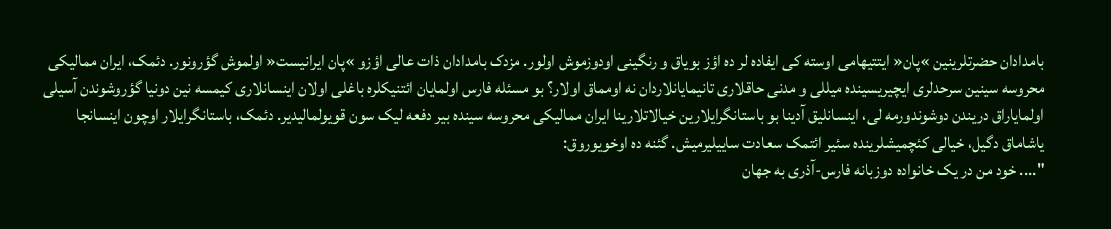بامدادان حضرتلرینین »پان« ایتتیهامی اوسته کی ایفاده لر ده اؤز بویاق و رنگینی اودوزموش اولور. مزدک بامدادان ذات عالی اؤزو »پان ایرانیست« اولموش گؤرونور. دئمک، ایران ممالیکی محروسه سینین سرحدلری ایچیریسینده میللی و مدنی حاقلاری تانیمایانلاردان نه اومماق اولار؟ بو مسئله فارس اولمایان ائتنیکلره باغلی اولان اینسانلاری کیمسه نین دونیا گؤروشوندن آسیلی اولمایاراق دریندن دوشوندورمه لی، اینسانلیق آدینا بو باستانگرایلارین خیالاتلارینا ایران ممالیکی محروسه سینده بیر دفعه لیک سون قویولمالیدیر. دئمک، باستانگرایلار اوچون اینسانجا یاشاماق دگیل، خیالی کئچمیشلرینده سئیر ائتمک سعادت ساییلیرمیش. گئنه ده اوخویوروق:
".... خود من در یک خانواده دوزبانه فارس-آذری به جهان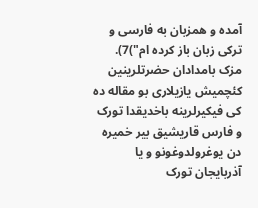آمده و همزبان به فارسی و ترکی زبان باز کرده ام")7).
مزک بامدادان حضرتلرینین کئچمیش یازیلاری بو مقاله ده کی فیکیرلرینه باخدیقدا تورک و فارس قاریشیق بیر خمیره دن یوغرولدوغونو و یا آذربایجان تورک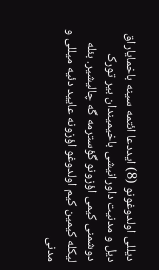دیللی اولدوغونو (8) ایددعا ائتمه سینه باخمایاراق دیل و مدنیت داورانیشی باخیمیندان بیر تورک دوشمنی کیمی اؤزونو گؤسترمه گه چالیشیر. بئله لیکله کیمین کیم اولدوغو اؤزونه عایید دئیه میللی و مدنی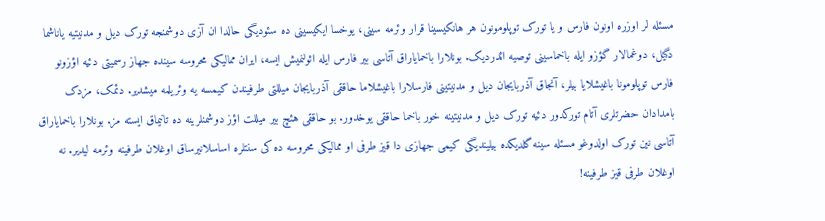مسئله لر اوزره اونون فارس و یا تورک توپلومونون هر هانکیسینا قرار وئرمه سینی، یوخسا ایکیسینی ده سئودیگی حالدا ان آزی دوشمنجه تورک دیل و مدنیتیه یاناشما دگیل، دوغمالار گؤزو ایله باخماسینی توصیه ائدردیک. بونلارا باخمایاراق آتاسی بیر فارس ایله ائولنمیش ایسه، ایران ممالیکی محروسه سینده جهاز رسمیتی دئیه اؤزونو فارس توپلومونا باغیشلایا بیلر، آنجاق آذربایجان دیل و مدنیتینی فارسلارا باغیشلاما حاققی آذربایجان میللتی طرفیندن کیمسه یه وئریلمه میشدیر. دئمک، مزدک بامدادان حضرتلری آتام تورکدور دئیه تورک دیل و مدنیتینه خور باخما حاققی یوخدور. بو حاققی هئچ بیر میللت اؤز دوشمنلرینه ده تانیماق ایسته مز. بونلارا باخمایاراق آتاسی نین تورک اولدوغو مسئله سینه گلدیکده بیلیندیگی کیمی جهازی دا قیز طرفی او ممالیکی محروسه ده کی سنتلره اساسلانیرساق اوغلان طرفینه وئرمه لیدیر. نه اوغلان طرفی قیز طرفینه!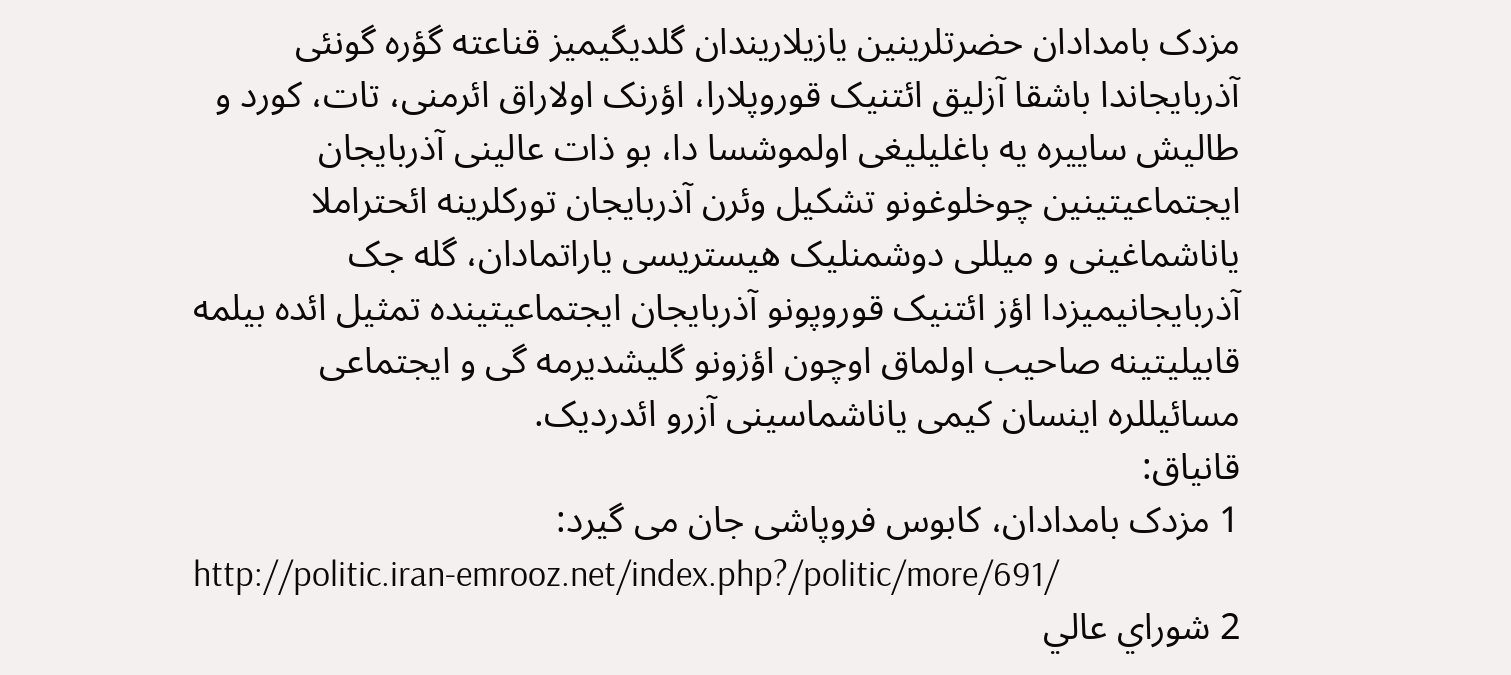مزدک بامدادان حضرتلرینین یازیلاریندان گلدیگیمیز قناعته گؤره گونئی آذربایجاندا باشقا آزلیق ائتنیک قوروپلارا، اؤرنک اولاراق ائرمنی، تات، کورد و طالیش ساییره یه باغلیلیغی اولموشسا دا، بو ذات عالینی آذربایجان ایجتماعیتینین چوخلوغونو تشکیل وئرن آذربایجان تورکلرینه ائحتراملا یاناشماغینی و میللی دوشمنلیک هیستریسی یاراتمادان، گله جک آذربایجانیمیزدا اؤز ائتنیک قوروپونو آذربایجان ایجتماعیتینده تمثیل ائده بیلمه قابیلیتینه صاحیب اولماق اوچون اؤزونو گلیشدیرمه گی و ایجتماعی مسائیللره اینسان کیمی یاناشماسینی آزرو ائدردیک.
قانیاق:
1 مزدک بامدادان، کابوس فروپاشی جان می گیرد:
http://politic.iran-emrooz.net/index.php?/politic/more/691/
2 شوراي عالي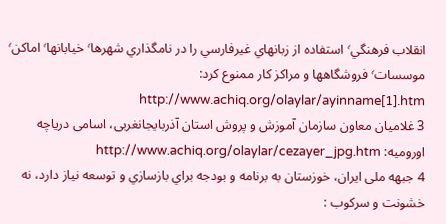انقلاب فرهنگي٬ استفاده از زبانهاي غيرفارسي را در نامگذاري شهرها٬ خيابانها٬ اماكن٬ موسسات٬ فروشگاهها و مراكز كار ممنوع كرد: http://www.achiq.org/olaylar/ayinname[1].htm
3 غلامیان معاون سازمان آموزش و پروش استان آذربایجانغربی، اسامی دریاچه اورومیه: http://www.achiq.org/olaylar/cezayer_jpg.htm
4 جبهه ملی ایران، خوزستان به برنامه و بودجه براي بازسازي و توسعه نياز دارد، نه خشونت و سركوب :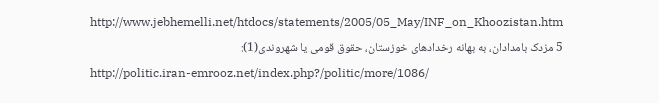http://www.jebhemelli.net/htdocs/statements/2005/05_May/INF_on_Khoozistan.htm
5 مزدک بامدادان، به بهانه رخدادهای خوزستان، حقوق قومی یا شهروندی(1):
http://politic.iran-emrooz.net/index.php?/politic/more/1086/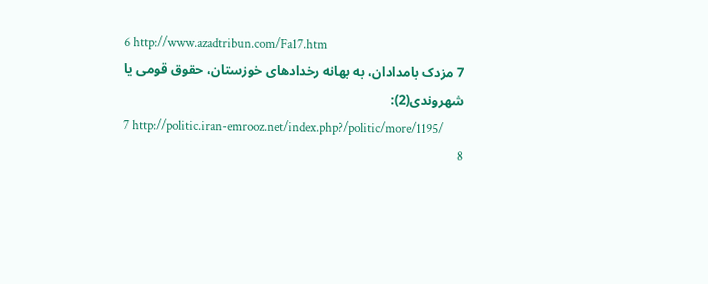6 http://www.azadtribun.com/Fa17.htm
7 مزدک بامدادان، به بهانه رخدادهای خوزستان، حقوق قومی یا شهروندی(2):
7 http://politic.iran-emrooz.net/index.php?/politic/more/1195/
8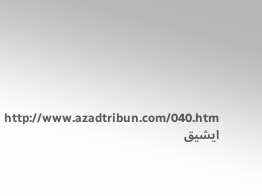http://www.azadtribun.com/040.htm
ایشیق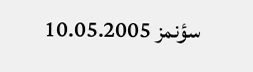سؤنمز 10.05.2005